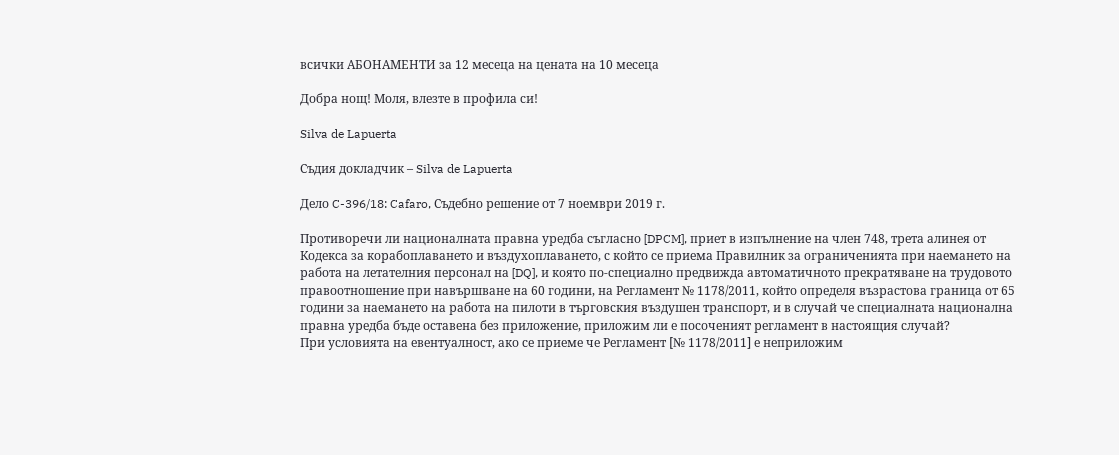всички АБОНАМЕНТИ за 12 месеца на цената на 10 месеца

Добра нощ! Моля, влезте в профила си!

Silva de Lapuerta

Съдия докладчик – Silva de Lapuerta

Дело C-396/18: Cafaro, Съдебно решение от 7 ноември 2019 г.

Противоречи ли националната правна уредба съгласно [DPCM], приет в изпълнение на член 748, трета алинея от Кодекса за корабоплаването и въздухоплаването, с който се приема Правилник за ограниченията при наемането на работа на летателния персонал на [DQ], и която по-специално предвижда автоматичното прекратяване на трудовото правоотношение при навършване на 60 години, на Регламент № 1178/2011, който определя възрастова граница от 65 години за наемането на работа на пилоти в търговския въздушен транспорт, и в случай че специалната национална правна уредба бъде оставена без приложение, приложим ли е посоченият регламент в настоящия случай?
При условията на евентуалност, ако се приеме че Регламент [№ 1178/2011] е неприложим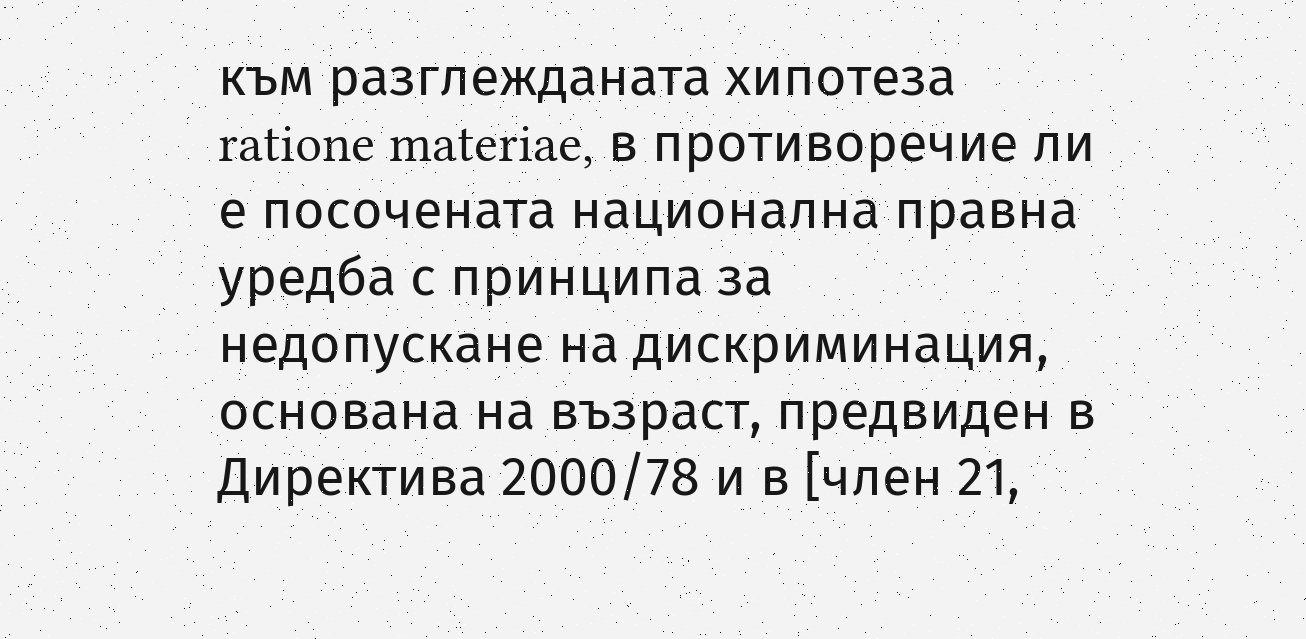към разглежданата хипотеза ratione materiae, в противоречие ли е посочената национална правна уредба с принципа за недопускане на дискриминация, основана на възраст, предвиден в Директива 2000/78 и в [член 21,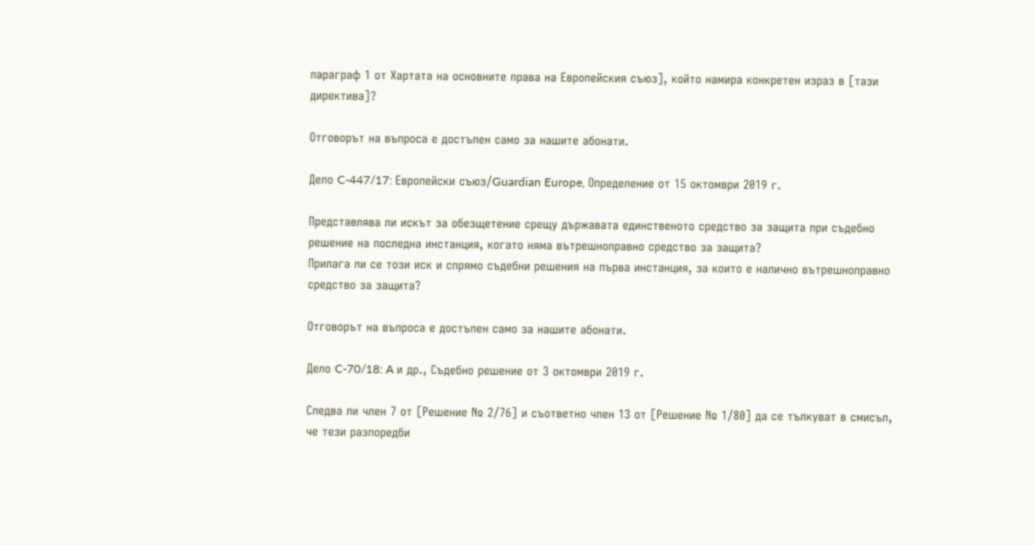параграф 1 от Хартата на основните права на Европейския съюз], който намира конкретен израз в [тази директива]?

Отговорът на въпроса е достъпен само за нашите абонати.

Дело C-447/17: Европейски съюз/Guardian Europe, Определение от 15 октомври 2019 г.

Представлява ли искът за обезщетение срещу държавата единственото средство за защита при съдебно решение на последна инстанция, когато няма вътрешноправно средство за защита?
Прилага ли се този иск и спрямо съдебни решения на първа инстанция, за които е налично вътрешноправно средство за защита?

Отговорът на въпроса е достъпен само за нашите абонати.

Дело C-70/18: A и др., Съдебно решение от 3 октомври 2019 г.

Следва ли член 7 от [Решение № 2/76] и съответно член 13 от [Решение № 1/80] да се тълкуват в смисъл, че тези разпоредби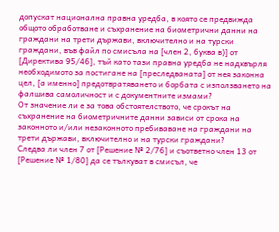допускат национална правна уредба, в която се предвижда общото обработване и съхранение на биометрични данни на граждани на трети държави, включително и на турски граждани, във файл по смисъла на [член 2, буква в)] от [Директива 95/46], тъй като тази правна уредба не надхвърля необходимото за постигане на [преследваната] от нея законна цел, [а именно] предотвратяването и борбата с използването на фалшива самоличност и с документните измами?
От значение ли е за това обстоятелството, че срокът на съхранение на биометричните данни зависи от срока на законното и/или незаконното пребиваване на граждани на трети държави, включително и на турски граждани?
Следва ли член 7 от [Решение № 2/76] и съответно член 13 от [Решение № 1/80] да се тълкуват в смисъл, че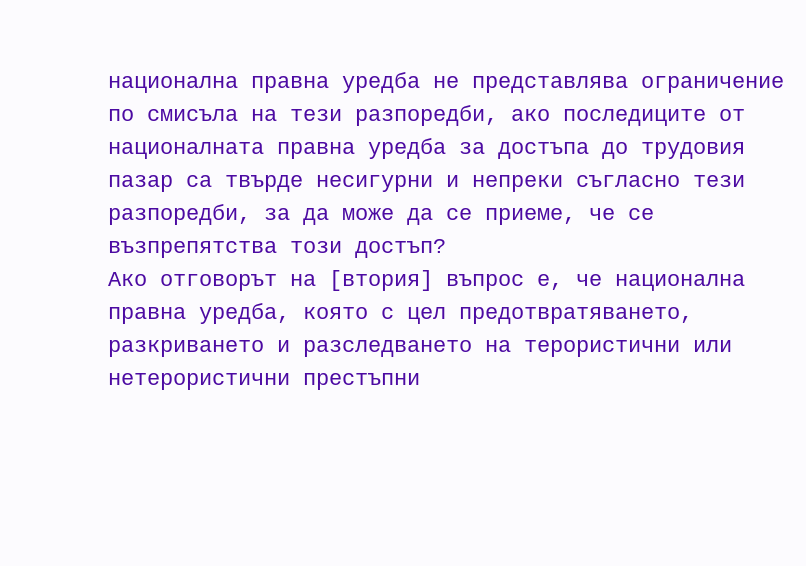национална правна уредба не представлява ограничение по смисъла на тези разпоредби, ако последиците от националната правна уредба за достъпа до трудовия пазар са твърде несигурни и непреки съгласно тези разпоредби, за да може да се приеме, че се възпрепятства този достъп?
Ако отговорът на [втория] въпрос е, че национална правна уредба, която с цел предотвратяването, разкриването и разследването на терористични или нетерористични престъпни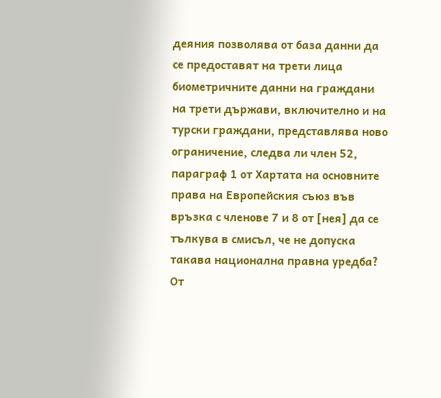деяния позволява от база данни да се предоставят на трети лица биометричните данни на граждани на трети държави, включително и на турски граждани, представлява ново ограничение, следва ли член 52, параграф 1 от Хартата на основните права на Европейския съюз във връзка с членове 7 и 8 от [нея] да се тълкува в смисъл, че не допуска такава национална правна уредба?
От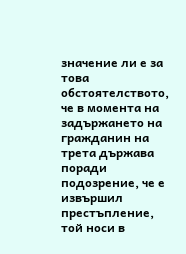значение ли е за това обстоятелството, че в момента на задържането на гражданин на трета държава поради подозрение, че е извършил престъпление, той носи в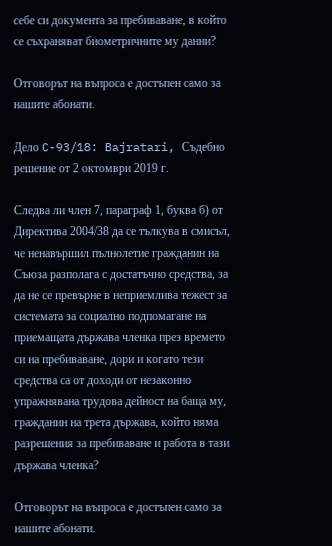себе си документа за пребиваване, в който се съхраняват биометричните му данни?

Отговорът на въпроса е достъпен само за нашите абонати.

Дело C-93/18: Bajratari, Съдебно решение от 2 октомври 2019 г.

Следва ли член 7, параграф 1, буква б) от Директива 2004/38 да се тълкува в смисъл, че ненавършил пълнолетие гражданин на Съюза разполага с достатъчно средства, за да не се превърне в неприемлива тежест за системата за социално подпомагане на приемащата държава членка през времето си на пребиваване, дори и когато тези средства са от доходи от незаконно упражнявана трудова дейност на баща му, гражданин на трета държава, който няма разрешения за пребиваване и работа в тази държава членка?

Отговорът на въпроса е достъпен само за нашите абонати.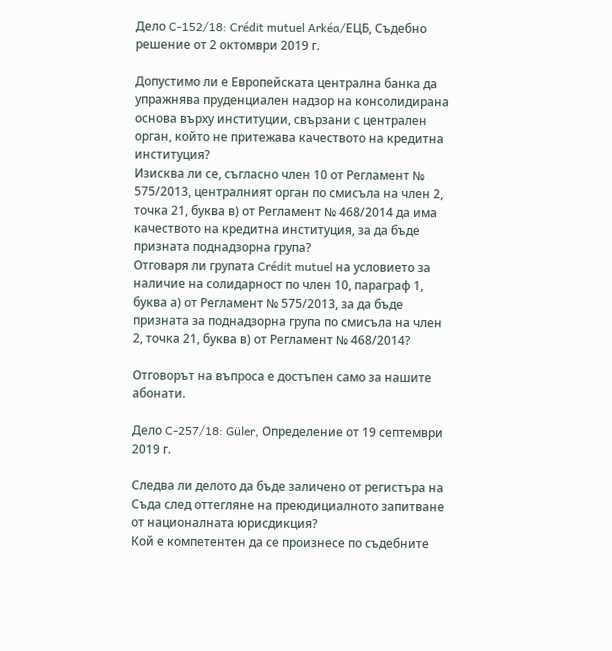Дело C-152/18: Crédit mutuel Arkéa/ЕЦБ, Съдебно решение от 2 октомври 2019 г.

Допустимо ли е Европейската централна банка да упражнява пруденциален надзор на консолидирана основа върху институции, свързани с централен орган, който не притежава качеството на кредитна институция?
Изисква ли се, съгласно член 10 от Регламент № 575/2013, централният орган по смисъла на член 2, точка 21, буква в) от Регламент № 468/2014 да има качеството на кредитна институция, за да бъде призната поднадзорна група?
Отговаря ли групата Crédit mutuel на условието за наличие на солидарност по член 10, параграф 1, буква а) от Регламент № 575/2013, за да бъде призната за поднадзорна група по смисъла на член 2, точка 21, буква в) от Регламент № 468/2014?

Отговорът на въпроса е достъпен само за нашите абонати.

Дело C-257/18: Güler, Определение от 19 септември 2019 г.

Следва ли делото да бъде заличено от регистъра на Съда след оттегляне на преюдициалното запитване от националната юрисдикция?
Кой е компетентен да се произнесе по съдебните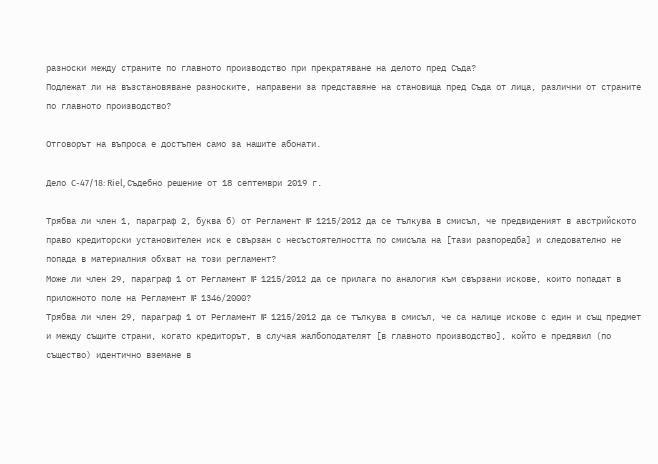разноски между страните по главното производство при прекратяване на делото пред Съда?
Подлежат ли на възстановяване разноските, направени за представяне на становища пред Съда от лица, различни от страните по главното производство?

Отговорът на въпроса е достъпен само за нашите абонати.

Дело C-47/18: Riel, Съдебно решение от 18 септември 2019 г.

Трябва ли член 1, параграф 2, буква б) от Регламент № 1215/2012 да се тълкува в смисъл, че предвиденият в австрийското право кредиторски установителен иск е свързан с несъстоятелността по смисъла на [тази разпоредба] и следователно не попада в материалния обхват на този регламент?
Може ли член 29, параграф 1 от Регламент № 1215/2012 да се прилага по аналогия към свързани искове, които попадат в приложното поле на Регламент № 1346/2000?
Трябва ли член 29, параграф 1 от Регламент № 1215/2012 да се тълкува в смисъл, че са налице искове с един и същ предмет и между същите страни, когато кредиторът, в случая жалбоподателят [в главното производство], който е предявил (по същество) идентично вземане в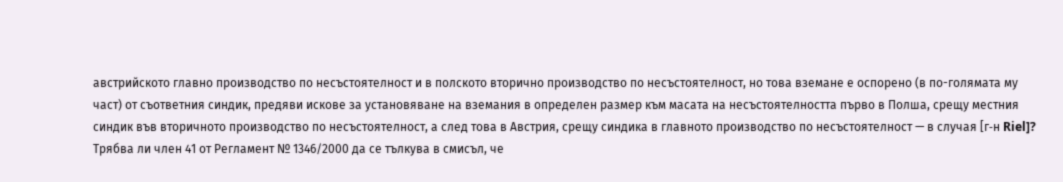австрийското главно производство по несъстоятелност и в полското вторично производство по несъстоятелност, но това вземане е оспорено (в по-голямата му част) от съответния синдик, предяви искове за установяване на вземания в определен размер към масата на несъстоятелността първо в Полша, срещу местния синдик във вторичното производство по несъстоятелност, а след това в Австрия, срещу синдика в главното производство по несъстоятелност — в случая [г‑н Riel]?
Трябва ли член 41 от Регламент № 1346/2000 да се тълкува в смисъл, че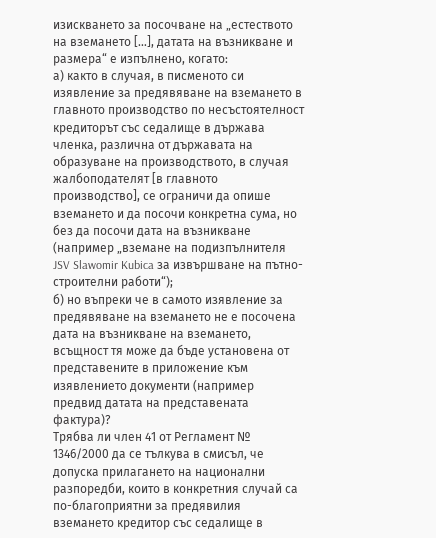изискването за посочване на „естеството на вземането […], датата на възникване и размера“ е изпълнено, когато:
а) както в случая, в писменото си изявление за предявяване на вземането в главното производство по несъстоятелност кредиторът със седалище в държава членка, различна от държавата на образуване на производството, в случая жалбоподателят [в главното производство], се ограничи да опише вземането и да посочи конкретна сума, но без да посочи дата на възникване (например „вземане на подизпълнителя JSV Slawomir Kubica за извършване на пътно-строителни работи“);
б) но въпреки че в самото изявление за предявяване на вземането не е посочена дата на възникване на вземането, всъщност тя може да бъде установена от представените в приложение към изявлението документи (например предвид датата на представената фактура)?
Трябва ли член 41 от Регламент № 1346/2000 да се тълкува в смисъл, че допуска прилагането на национални разпоредби, които в конкретния случай са по-благоприятни за предявилия вземането кредитор със седалище в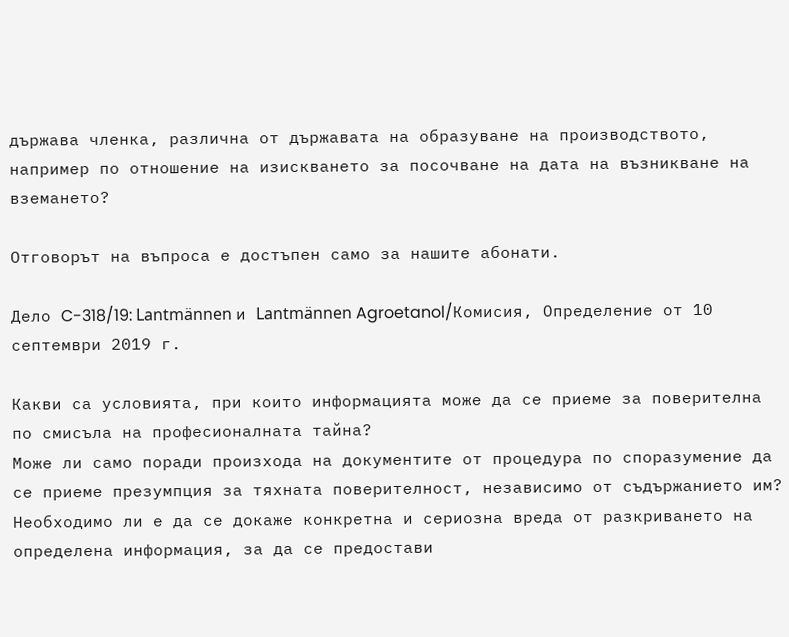държава членка, различна от държавата на образуване на производството, например по отношение на изискването за посочване на дата на възникване на вземането?

Отговорът на въпроса е достъпен само за нашите абонати.

Дело C-318/19: Lantmännen и Lantmännen Agroetanol/Комисия, Определение от 10 септември 2019 г.

Какви са условията, при които информацията може да се приеме за поверителна по смисъла на професионалната тайна?
Може ли само поради произхода на документите от процедура по споразумение да се приеме презумпция за тяхната поверителност, независимо от съдържанието им?
Необходимо ли е да се докаже конкретна и сериозна вреда от разкриването на определена информация, за да се предостави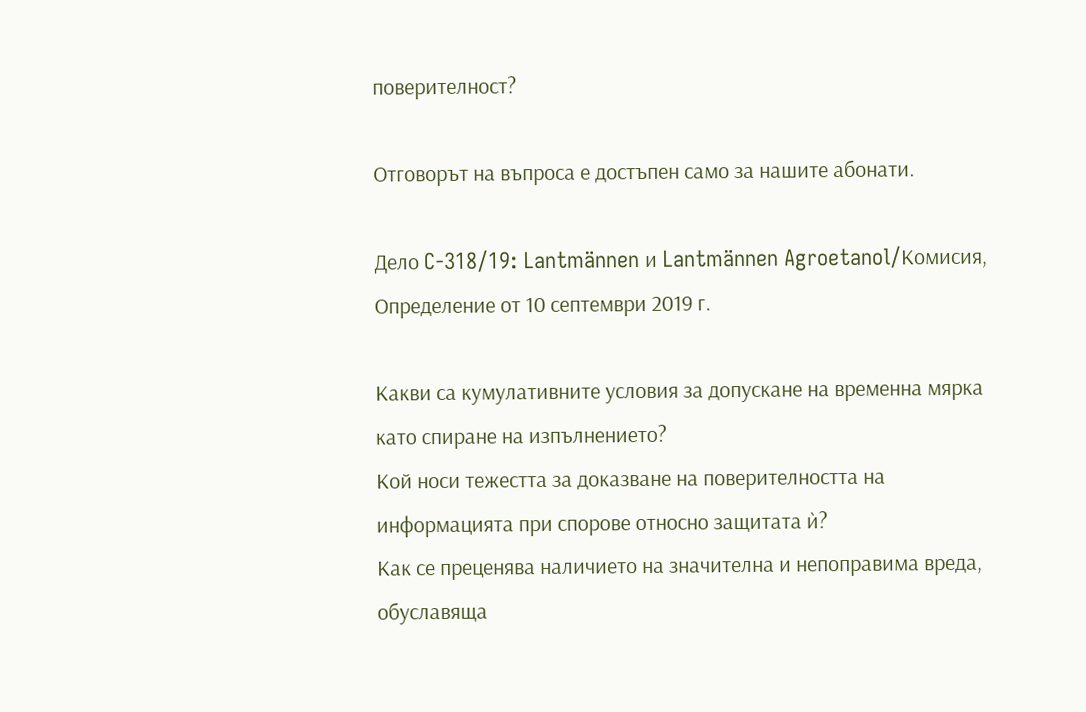поверителност?

Отговорът на въпроса е достъпен само за нашите абонати.

Дело C-318/19: Lantmännen и Lantmännen Agroetanol/Комисия, Определение от 10 септември 2019 г.

Какви са кумулативните условия за допускане на временна мярка като спиране на изпълнението?
Кой носи тежестта за доказване на поверителността на информацията при спорове относно защитата ѝ?
Как се преценява наличието на значителна и непоправима вреда, обуславяща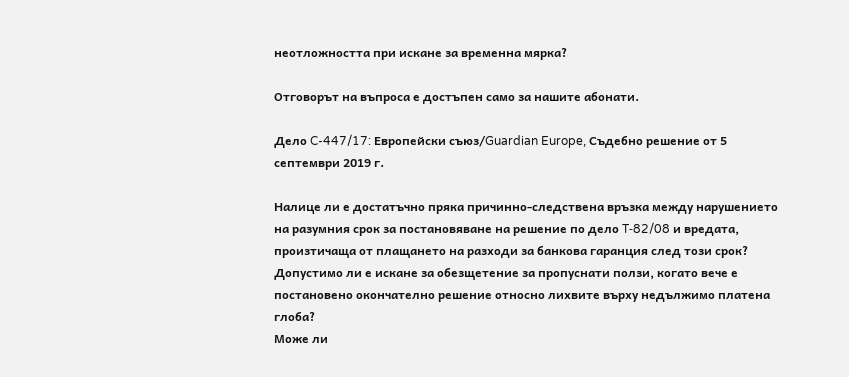неотложността при искане за временна мярка?

Отговорът на въпроса е достъпен само за нашите абонати.

Дело C-447/17: Европейски съюз/Guardian Europe, Съдебно решение от 5 септември 2019 г.

Налице ли е достатъчно пряка причинно-следствена връзка между нарушението на разумния срок за постановяване на решение по дело T‑82/08 и вредата, произтичаща от плащането на разходи за банкова гаранция след този срок?
Допустимо ли е искане за обезщетение за пропуснати ползи, когато вече е постановено окончателно решение относно лихвите върху недължимо платена глоба?
Може ли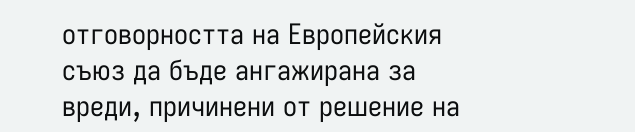отговорността на Европейския съюз да бъде ангажирана за вреди, причинени от решение на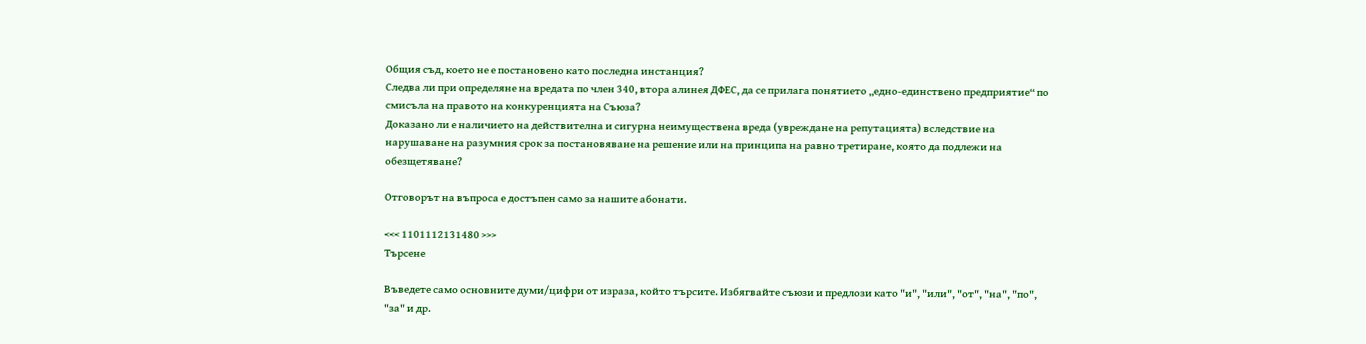Общия съд, което не е постановено като последна инстанция?
Следва ли при определяне на вредата по член 340, втора алинея ДФЕС, да се прилага понятието „едно-единствено предприятие“ по смисъла на правото на конкуренцията на Съюза?
Доказано ли е наличието на действителна и сигурна неимуществена вреда (увреждане на репутацията) вследствие на нарушаване на разумния срок за постановяване на решение или на принципа на равно третиране, която да подлежи на обезщетяване?

Отговорът на въпроса е достъпен само за нашите абонати.

<<< 1101112131480 >>>
Търсене

Въведете само основните думи/цифри от израза, който търсите. Избягвайте съюзи и предлози като "и", "или", "от", "на", "по", "за" и др.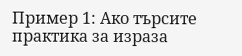Пример 1: Ако търсите практика за израза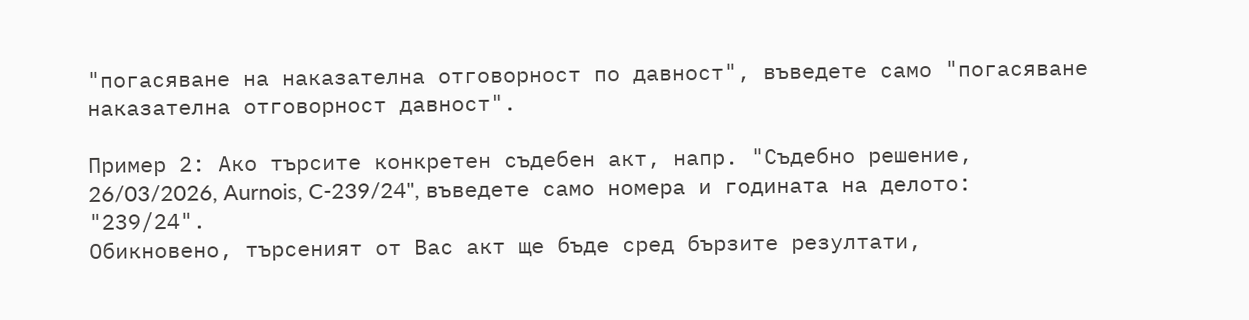"погасяване на наказателна отговорност по давност", въведете само "погасяване наказателна отговорност давност".

Пример 2: Ако търсите конкретен съдебен акт, напр. "Съдебно решение, 26/03/2026, Aurnois, C-239/24", въведете само номера и годината на делото: "239/24".
Обикновено, търсеният от Вас акт ще бъде сред бързите резултати,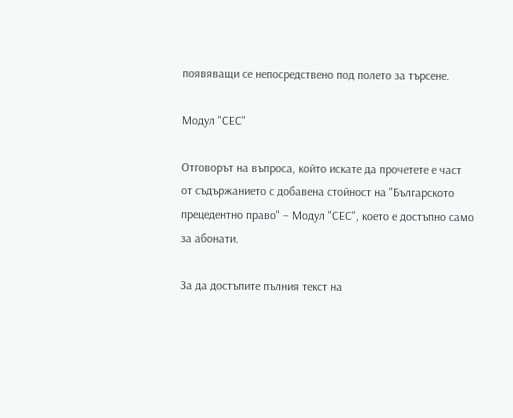появяващи се непосредствено под полето за търсене.

Модул "СЕС"

Отговорът на въпроса, който искате да прочетете е част от съдържанието с добавена стойност на "Българското прецедентно право" – Модул "СЕС", което е достъпно само за абонати.

За да достъпите пълния текст на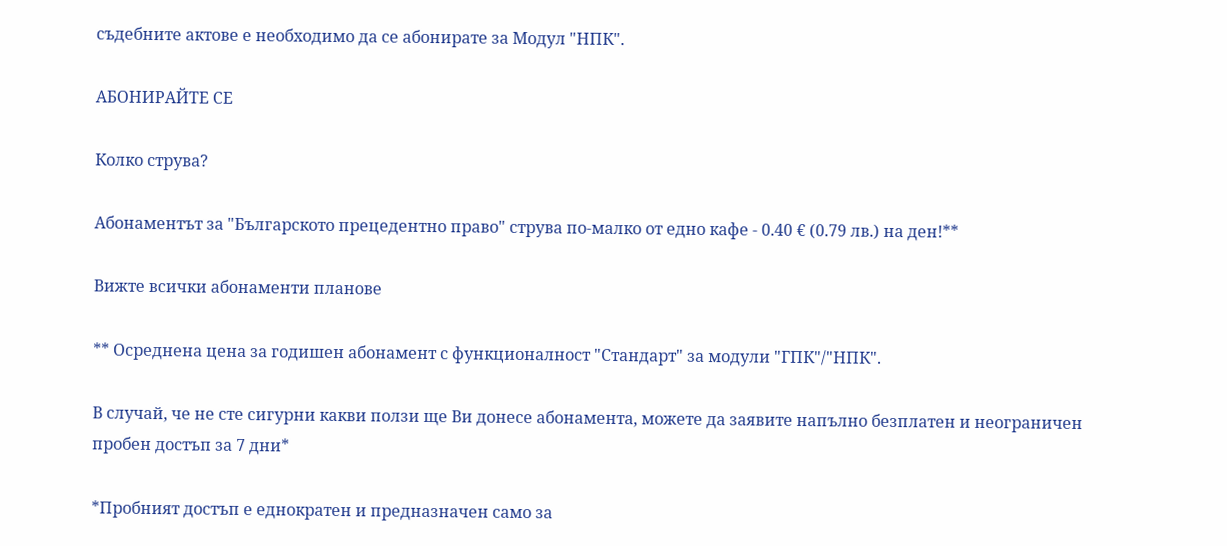съдебните актове е необходимо да се абонирате за Модул "НПК".

АБОНИРАЙТЕ СЕ

Колко струва?

Абонаментът за "Българското прецедентно право" струва по-малко от едно кафе - 0.40 € (0.79 лв.) на ден!**

Вижте всички абонаменти планове

** Осреднена цена за годишен абонамент с функционалност "Стандарт" за модули "ГПК"/"НПК".

В случай, че не сте сигурни какви ползи ще Ви донесе абонамента, можете да заявите напълно безплатен и неограничен пробен достъп за 7 дни*

*Пробният достъп е еднократен и предназначен само за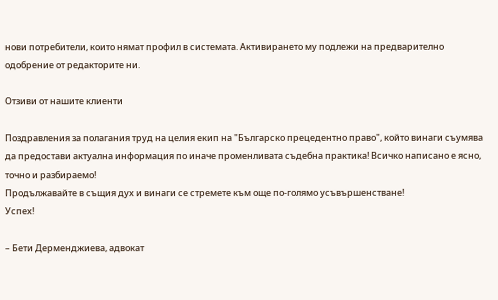нови потребители, които нямат профил в системата. Активирането му подлежи на предварително одобрение от редакторите ни.

Отзиви от нашите клиенти

Поздравления за полагания труд на целия екип на "Българско прецедентно право", който винаги съумява да предостави актуална информация по иначе променливата съдебна практика! Всичко написано е ясно, точно и разбираемо!
Продължавайте в същия дух и винаги се стремете към още по-голямо усъвършенстване!
Успех!

– Бети Дерменджиева, адвокат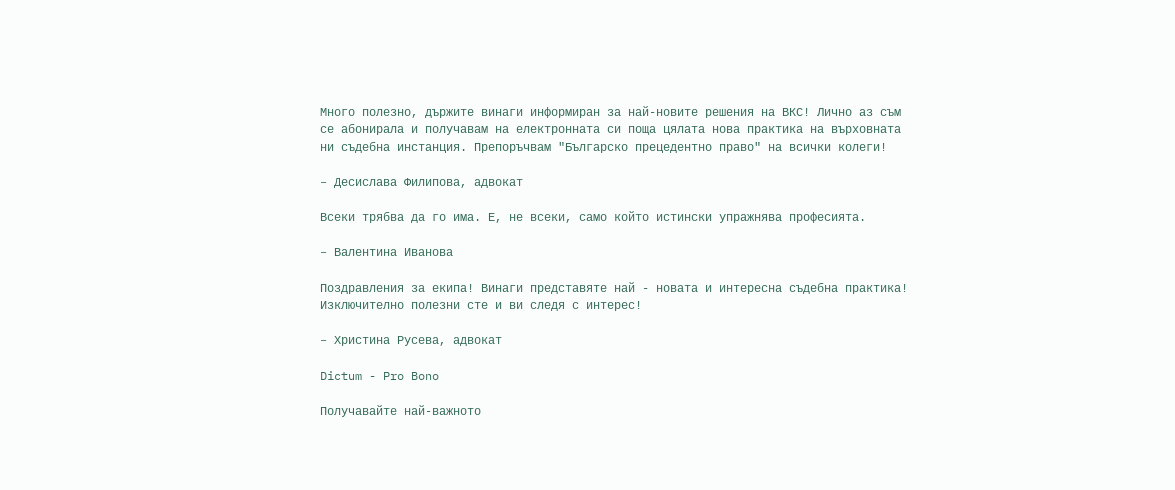Много полезно, държите винаги информиран за най-новите решения на ВКС! Лично аз съм се абонирала и получавам на електронната си поща цялата нова практика на върховната ни съдебна инстанция. Препоръчвам "Българско прецедентно право" на всички колеги!

– Десислава Филипова, адвокат

Всеки трябва да го има. Е, не всеки, само който истински упражнява професията.

– Валентина Иванова

Поздравления за екипа! Винаги представяте най - новата и интересна съдебна практика! Изключително полезни сте и ви следя с интерес!

– Христина Русева, адвокат

Dictum - Pro Bono

Получавайте най-важното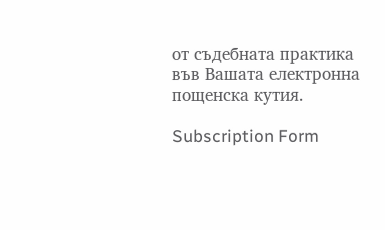от съдебната практика във Вашата електронна пощенска кутия.

Subscription Form